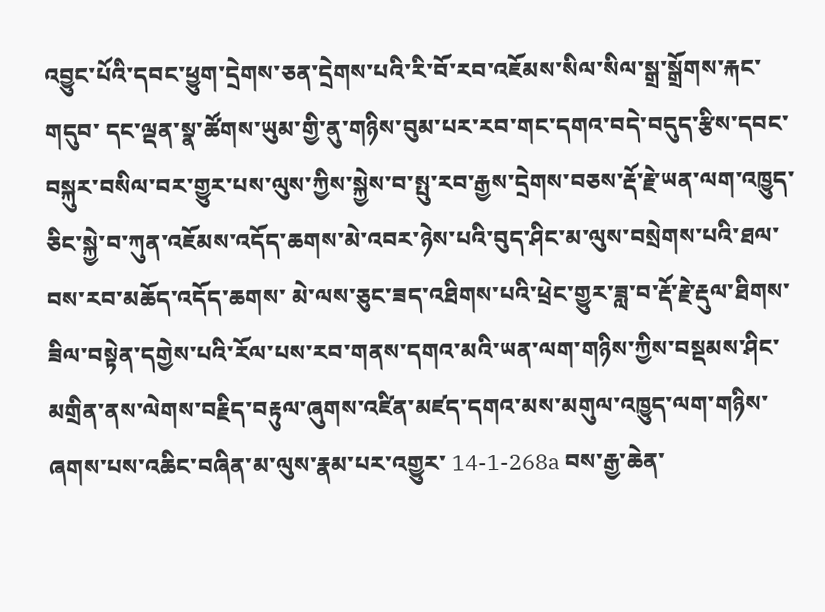འབྱུང་པོའི་དབང་ཕྱུག་དྲེགས་ཅན་དྲེགས་པའི་རི་བོ་རབ་འཇོམས་སིལ་སིལ་སྒྲ་སྒྲོགས་རྐང་གདུབ་ དང་ལྡན་སྣ་ཚོགས་ཡུམ་གྱི་ནུ་གཉིས་བུམ་པར་རབ་གང་དགའ་བདེ་བདུད་རྩིས་དབང་བསྐུར་བསིལ་བར་གྱུར་པས་ལུས་ཀྱིས་སྐྱེས་བ་སྤུ་རབ་རྒྱས་དྲེགས་བཅས་རྡོ་རྗེ་ཡན་ལག་འཁྱུད་ཅིང་སྐྱེ་བ་ཀུན་འཇོམས་འདོད་ཆགས་མེ་འབར་ཉེས་པའི་བུད་ཤིང་མ་ལུས་བསྲེགས་པའི་ཐལ་བས་རབ་མཆོད་འདོད་ཆགས་ མེ་ལས་ཅུང་ཟད་འཐིགས་པའི་ཕྲེང་གྱུར་ཟླ་བ་རྡོ་རྗེ་རྡུལ་ཐིགས་ཟིལ་བསྟེན་དགྱེས་པའི་རོལ་པས་རབ་གནས་དགའ་མའི་ཡན་ལག་གཉིས་ཀྱིས་བསྡམས་ཤིང་མགྲིན་ནས་ལེགས་བརྗིད་བརྟུལ་ཞུགས་འཛིན་མཛད་དགའ་མས་མགུལ་འཁྱུད་ལག་གཉིས་ཞགས་པས་འཆིང་བཞིན་མ་ལུས་རྣམ་པར་འགྱུར་ 14-1-268a བས་རྒྱ་ཆེན་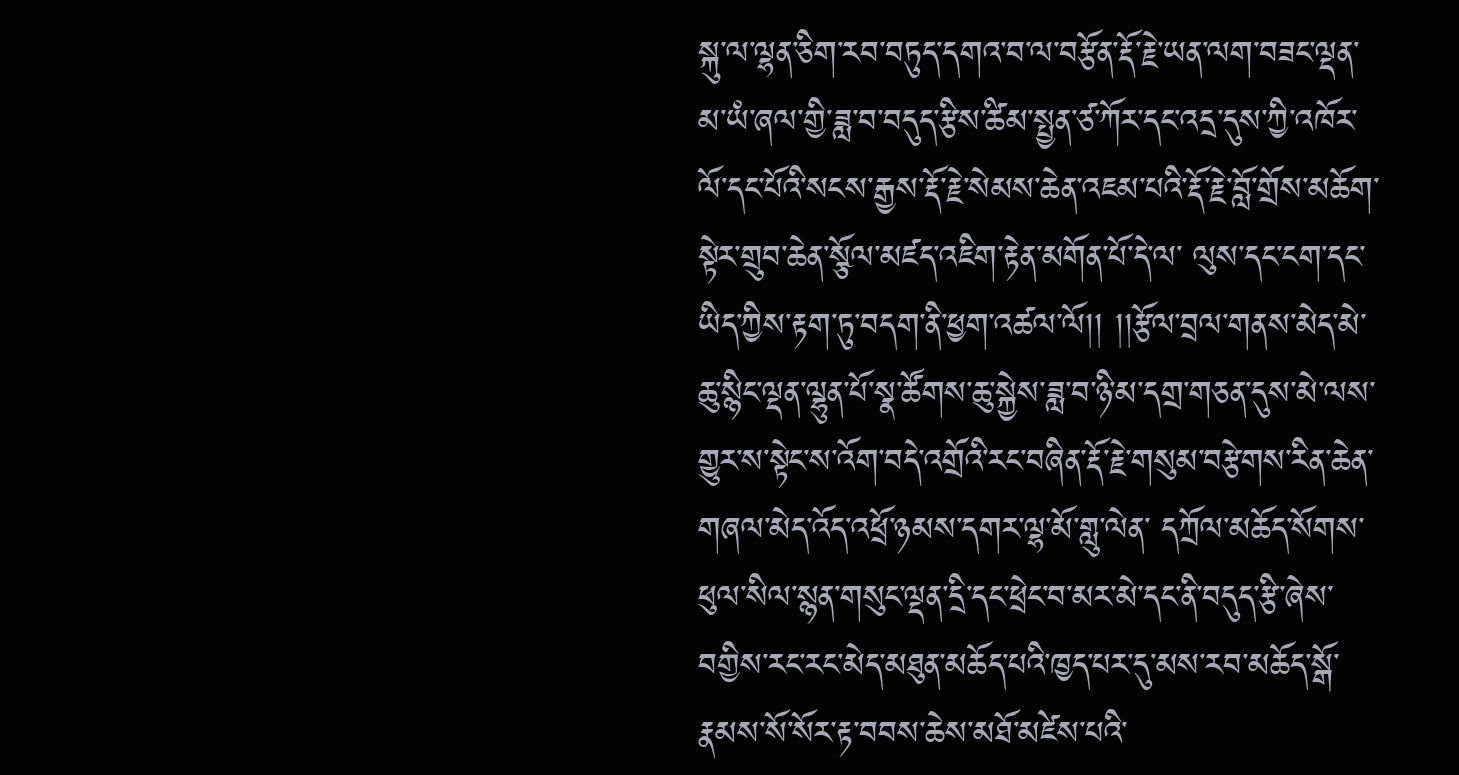སྐུ་ལ་ལྷན་ཅིག་རབ་བཏུད་དགའ་བ་ལ་བརྩོན་རྡོ་རྗེ་ཡན་ལག་བཟང་ལྡན་མ་ཡཾ་ཞལ་གྱི་ཟླ་བ་བདུད་རྩིས་ཚིམ་སྤྱན་ཙ་ཀོར་དང་འདྲ་དུས་ཀྱི་འཁོར་ལོ་དང་པོའི་སངས་རྒྱས་རྡོ་རྗེ་སེམས་ཆེན་འཇམ་པའི་རྡོ་རྗེ་བློ་གྲོས་མཆོག་སྟེར་གྲུབ་ཆེན་སྩོལ་མཛད་འཇིག་རྟེན་མགོན་པོ་དེ་ལ་ ལུས་དང་ངག་དང་ཡིད་ཀྱིས་རྟག་ཏུ་བདག་ནི་ཕྱག་འཚལ་ལོ།། །།རྩོལ་བྲལ་གནས་མེད་མེ་ཆུ་སྙིང་ལྡན་ལྷུན་པོ་སྣ་ཚོགས་ཆུ་སྐྱེས་ཟླ་བ་ཉི་མ་དགྲ་གཅན་དུས་མེ་ལས་གྱུར་ས་སྟེང་ས་འོག་བདེ་འགྲོའི་རང་བཞིན་རྡོ་རྗེ་གསུམ་བརྩེགས་རིན་ཆེན་གཞལ་མེད་འོད་འཕྲོ་ཉམས་དགར་ལྷ་མོ་གླུ་ལེན་ དཀྲོལ་མཆོད་སོགས་ཕུལ་སིལ་སྙན་གསུང་ལྡན་དྲི་དང་ཕྲེང་བ་མར་མེ་དང་ནི་བདུད་རྩི་ཞེས་བགྱིས་རང་རང་མེད་མཐུན་མཆོད་པའི་ཁྱད་པར་དུ་མས་རབ་མཆོད་སྒོ་རྣམས་སོ་སོར་རྟ་བབས་ཆེས་མཐོ་མཛེས་པའི་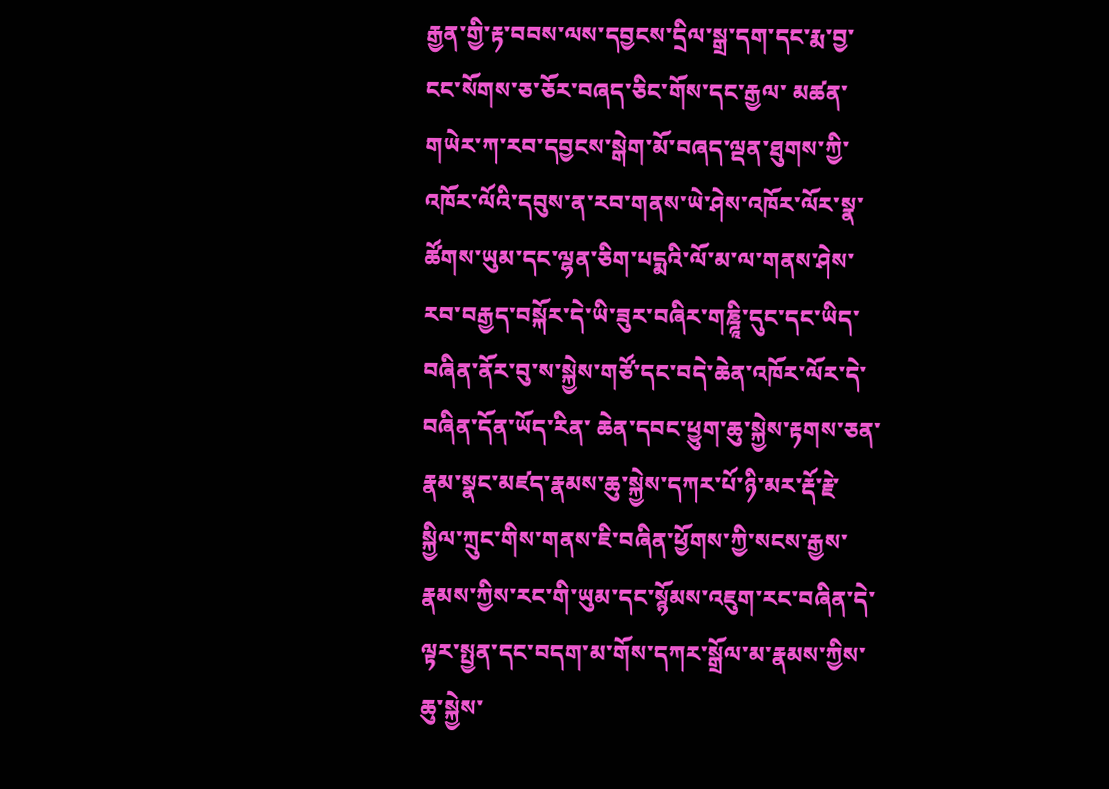རྒྱན་གྱི་རྟ་བབས་ལས་དབྱངས་དྲིལ་སྒྲ་དག་དང་རྨ་བྱ་ངང་སོགས་ཅ་ཅོར་བཞད་ཅིང་གོས་དང་རྒྱལ་ མཚན་གཡེར་ཀ་རབ་དབྱངས་སྒེག་མོ་བཞད་ལྡན་ཐུགས་ཀྱི་འཁོར་ལོའི་དབུས་ན་རབ་གནས་ཡེ་ཤེས་འཁོར་ལོར་སྣ་ཚོགས་ཡུམ་དང་ལྷན་ཅིག་པདྨའི་ལོ་མ་ལ་གནས་ཤེས་རབ་བརྒྱད་བསྐོར་དེ་ཡི་ཟུར་བཞིར་གཎྜཱི་དུང་དང་ཡིད་བཞིན་ནོར་བུ་ས་སྐྱེས་གཙོ་དང་བདེ་ཆེན་འཁོར་ལོར་དེ་བཞིན་དོན་ཡོད་རིན་ ཆེན་དབང་ཕྱུག་ཆུ་སྐྱེས་རྟགས་ཅན་རྣམ་སྣང་མཛད་རྣམས་ཆུ་སྐྱེས་དཀར་པོ་ཉི་མར་རྡོ་རྗེ་སྐྱིལ་ཀྲུང་གིས་གནས་ཇི་བཞིན་ཕྱོགས་ཀྱི་སངས་རྒྱས་རྣམས་ཀྱིས་རང་གི་ཡུམ་དང་སྙོམས་འཇུག་རང་བཞིན་དེ་ལྟར་སྤྱན་དང་བདག་མ་གོས་དཀར་སྒྲོལ་མ་རྣམས་ཀྱིས་ཆུ་སྐྱེས་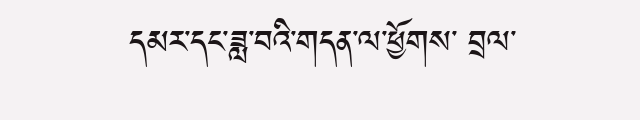དམར་དང་ཟླ་བའི་གདན་ལ་ཕྱོགས་ བྲལ་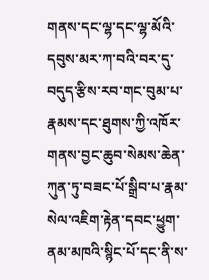གནས་དང་ལྷ་དང་ལྷ་མོའི་དབུས་མར་ཀ་བའི་བར་དུ་བདུད་རྩིས་རབ་གང་བུམ་པ་རྣམས་དང་ཐུགས་ཀྱི་འཁོར་གནས་བྱང་ཆུབ་སེམས་ཆེན་ཀུན་ཏུ་བཟང་པོ་སྒྲིབ་པ་རྣམ་སེལ་འཇིག་རྟེན་དབང་ཕྱུག་ནམ་མཁའི་སྙིང་པོ་དང་ནི་ས་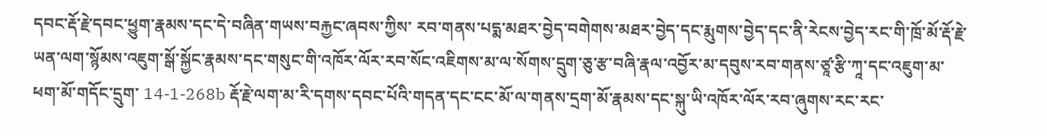དབང་རྡོ་རྗེ་དབང་ཕྱུག་རྣམས་དང་དེ་བཞིན་གཡས་བརྐྱང་ཞབས་ཀྱིས་ རབ་གནས་པདྨ་མཐར་བྱེད་བགེགས་མཐར་བྱེད་དང་རྨུགས་བྱེད་དང་ནི་རེངས་བྱེད་རང་གི་ཁྲོ་མོ་རྡོ་རྗེ་ཡན་ལག་སྙོམས་འཇུག་སྒོ་སྐྱོང་རྣམས་དང་གསུང་གི་འཁོར་ལོར་རབ་སོང་འཇིགས་མ་ལ་སོགས་དྲུག་ཅུ་རྩ་བཞི་རྣལ་འབྱོར་མ་དབུས་རབ་གནས་ཙཱ་རྩི་ཀཱ་དང་འཇུག་མ་ཕག་མོ་གདོང་དྲུག་ 14-1-268b རྡོ་རྗེ་ལག་མ་རི་དགས་དབང་པོའི་གདན་དང་ངང་མོ་ལ་གནས་དྲག་མོ་རྣམས་དང་སྐུ་ཡི་འཁོར་ལོར་རབ་ཞུགས་རང་རང་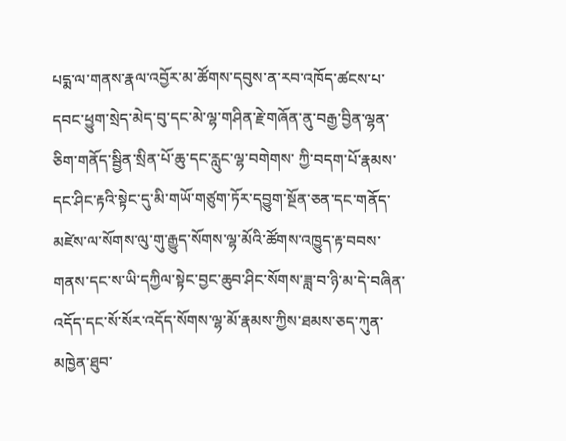པདྨ་ལ་གནས་རྣལ་འབྱོར་མ་ཚོགས་དབུས་ན་རབ་འཁོད་ཚངས་པ་དབང་ཕྱུག་སྲེད་མེད་བུ་དང་མེ་ལྷ་གཤིན་རྗེ་གཞོན་ནུ་བརྒྱ་བྱིན་ལྷན་ཅིག་གནོད་སྦྱིན་སྲིན་པོ་ཆུ་དང་རླུང་ལྷ་བགེགས་ ཀྱི་བདག་པོ་རྣམས་དང་ཤིང་རྟའི་སྟེང་དུ་མི་གཡོ་གཙུག་ཏོར་དབྱུག་སྔོན་ཅན་དང་གནོད་མཛེས་ལ་སོགས་ལུ་གུ་རྒྱུད་སོགས་ལྷ་མོའི་ཚོགས་འཁྱུད་རྟ་བབས་གནས་དང་ས་ཡི་དཀྱིལ་སྟེང་བྱང་ཆུབ་ཤིང་སོགས་ཟླ་བ་ཉི་མ་དེ་བཞིན་འདོད་དང་སོ་སོར་འདོད་སོགས་ལྷ་མོ་རྣམས་ཀྱིས་ཐམས་ཅད་ཀུན་ མཁྱེན་ཐུབ་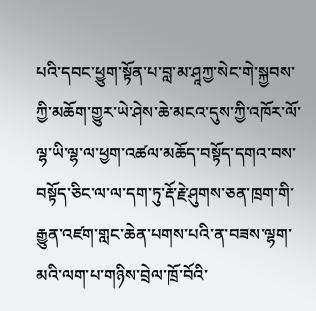པའི་དབང་ཕྱུག་སྟོན་པ་བླ་མ་ཤཱཀྱ་སེང་གེ་སྐྱབས་ཀྱི་མཆོག་གྱུར་ཡེ་ཤེས་ཆེ་མངའ་དུས་ཀྱི་འཁོར་ལོ་ལྷ་ཡི་ལྷ་ལ་ཕྱག་འཚལ་མཆོད་བསྟོད་དགའ་བས་བསྟོད་ཅིང་ལ་ལ་དག་ཏུ་རྡོ་རྗེ་ཤུགས་ཅན་ཁྲག་གི་རྒྱུན་འཛག་གླང་ཆེན་པགས་པའི་ན་བཟས་ལྷག་མའི་ལག་པ་གཉིས་བྲེལ་ཁྲོ་བོའི་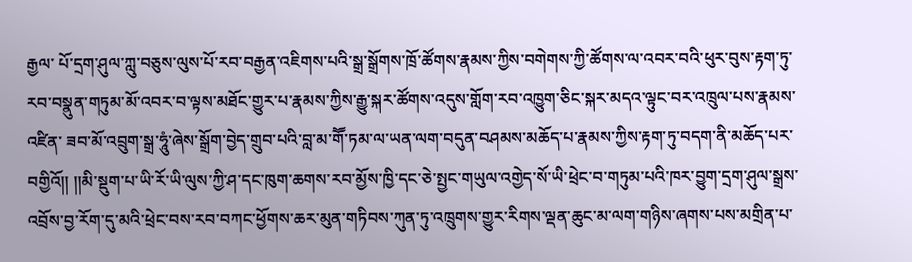རྒྱལ་ པོ་དྲག་ཤུལ་ཀླུ་བཅུས་ལུས་པོ་རབ་བརྒྱན་འཇིགས་པའི་སྒྲ་སྒྲོགས་ཁྲོ་ཚོགས་རྣམས་ཀྱིས་བགེགས་ཀྱི་ཚོགས་ལ་འབར་བའི་ཕུར་བུས་རྟག་ཏུ་རབ་བསྣུན་གཏུམ་མོ་འབར་བ་ལྟས་མཐོང་གྱུར་པ་རྣམས་ཀྱིས་རྒྱུ་སྐར་ཚོགས་འདུས་གློག་རབ་འཁྱུག་ཅིང་སྐར་མདའ་ལྟུང་བར་འཁྲུལ་པས་རྣམས་འཛིན་ ཟབ་མོ་འབྲུག་སྒྲ་ཧཱུཾ་ཞེས་སྒྲོག་བྱེད་གྲུབ་པའི་བླ་མ་གཽ་ཏམ་ལ་ཡན་ལག་བདུན་བཤམས་མཆོད་པ་རྣམས་ཀྱིས་རྟག་ཏུ་བདག་ནི་མཆོད་པར་བགྱིའོ།། །།མི་སྡུག་པ་ཡི་རོ་ཡི་ལུས་ཀྱི་ཤ་དང་ཁུག་ཆགས་རབ་མྱོས་ཁྱི་དང་ཅེ་སྤྱང་གཡུལ་འགྱེད་སོ་ཡི་ཕྲེང་བ་གཏུམ་པའི་ཁར་བྱུག་དྲག་ཤུལ་སྒྲས་ འབྲོས་བྱ་རོག་དུ་མའི་ཕྲེང་བས་རབ་བཀང་ཕྱོགས་ཆར་མུན་གཏིབས་ཀུན་ཏུ་འཁྲུགས་གྱུར་རིགས་ལྡན་ཆུང་མ་ལག་གཉིས་ཞགས་པས་མགྲིན་པ་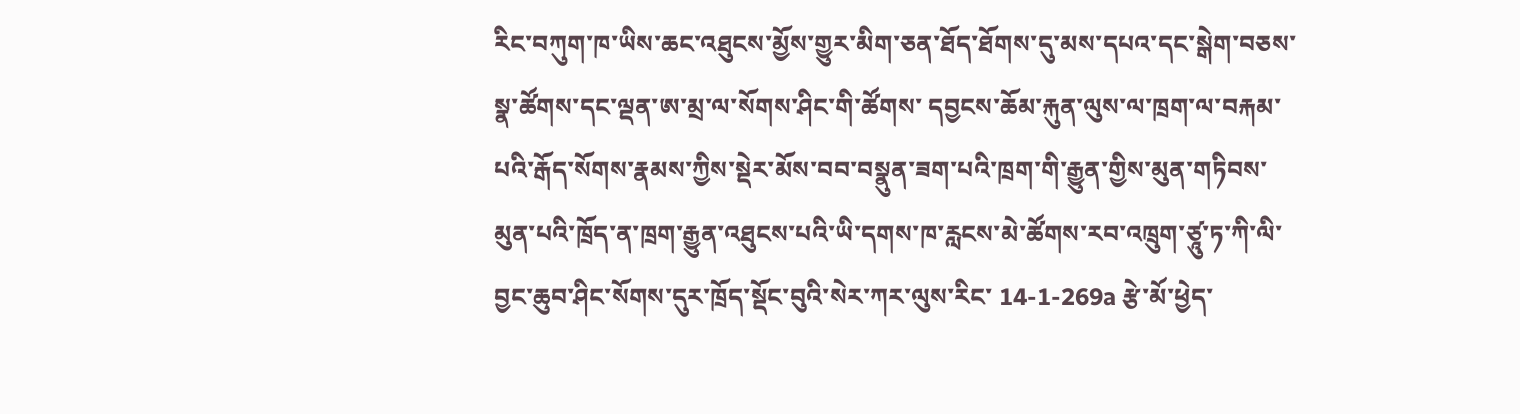རིང་བཀུག་ཁ་ཡིས་ཆང་འཐུངས་མྱོས་གྱུར་མིག་ཅན་ཐོད་ཐོགས་དུ་མས་དཔའ་དང་སྒེག་བཅས་སྣ་ཚོགས་དང་ལྡན་ཨ་མྲ་ལ་སོགས་ཤིང་གི་ཚོགས་ དབྱངས་ཆོམ་རྐུན་ལུས་ལ་ཁྲག་ལ་བརྐམ་པའི་རྒོད་སོགས་རྣམས་ཀྱིས་སྡེར་མོས་བབ་བསྣུན་ཟག་པའི་ཁྲག་གི་རྒྱུན་གྱིས་མུན་གཏིབས་མུན་པའི་ཁྲོད་ན་ཁྲག་རྒྱུན་འཐུངས་པའི་ཡི་དགས་ཁ་རླངས་མེ་ཚོགས་རབ་འཁྲུག་ཙཱུ་ཏ་ཀི་ལི་བྱང་ཆུབ་ཤིང་སོགས་དུར་ཁྲོད་སྡོང་བུའི་སེར་ཀར་ལུས་རིང་ 14-1-269a རྩེ་མོ་ཕྱེད་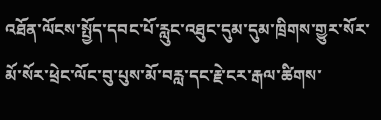འཐོན་ལོངས་སྤྱོད་དབང་པོ་རླུང་འཐུང་དུམ་དུམ་ཁྲིགས་གྱུར་སོར་མོ་སོར་ཕྲེང་ལོང་བུ་པུས་མོ་བརླ་དང་རྗེ་ངར་རྒལ་ཚིགས་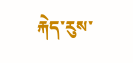རྐེད་རུས་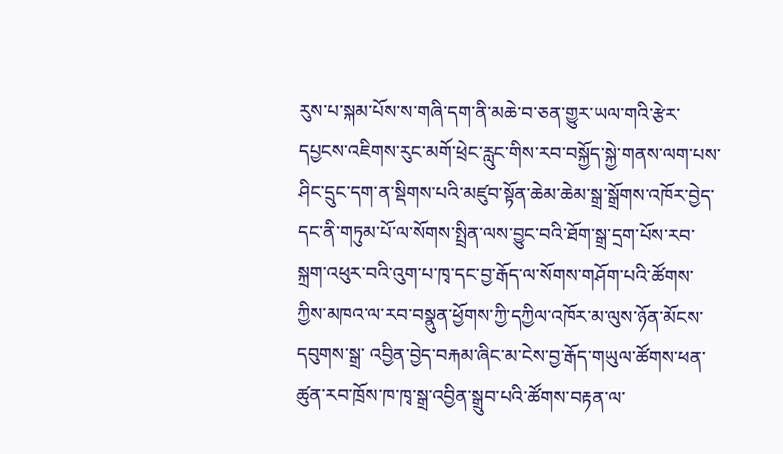རུས་པ་སྐམ་པོས་ས་གཞི་དག་ནི་མཆེ་བ་ཅན་གྱུར་ཡལ་གའི་རྩེར་དཔྱངས་འཇིགས་རུང་མགོ་ཕྲེང་རླུང་གིས་རབ་བསྐྱོད་སྐྱེ་གནས་ལག་པས་ ཤིང་དྲུང་དག་ན་སྡིགས་པའི་མཛུབ་སྟོན་ཆེམ་ཆེམ་སྒྲ་སྒྲོགས་འཁོར་བྱེད་དང་ནི་གཏུམ་པོ་ལ་སོགས་སྤྲིན་ལས་བྱུང་བའི་ཐོག་སྒྲ་དྲག་པོས་རབ་སྐྲག་འཕུར་བའི་འུག་པ་ཁྭ་དང་བྱ་རྒོད་ལ་སོགས་གཤོག་པའི་ཚོགས་ཀྱིས་མཁའ་ལ་རབ་བསྣུན་ཕྱོགས་ཀྱི་དཀྱིལ་འཁོར་མ་ལུས་ཉོན་མོངས་དབུགས་སྒྲ་ འབྱིན་བྱེད་བརྐམ་ཞིང་མ་ངེས་བྱ་རྒོད་གཡུལ་ཚོགས་ཕན་ཚུན་རབ་ཁྲོས་ཁ་ཁྭ་སྒྲ་འབྱིན་སྒྲུབ་པའི་ཚོགས་བརྟན་ལ་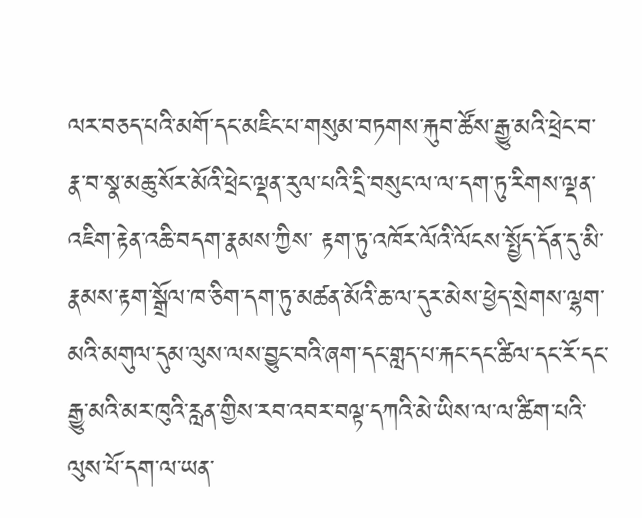ལར་བཅད་པའི་མགོ་དང་མཇིང་པ་གསུམ་བཏགས་རྐུབ་ཚོས་རྒྱུ་མའི་ཕྲེང་བ་རྣ་བ་སྣ་མཆུ་སོར་མོའི་ཕྲེང་ལྡན་རུལ་པའི་དྲི་བསུང་ལ་ལ་དག་ཏུ་རིགས་ལྡན་འཇིག་རྟེན་འཆི་བདག་རྣམས་ཀྱིས་ རྟག་ཏུ་འཁོར་ལོའི་ལོངས་སྤྱོད་དོན་དུ་མི་རྣམས་རྟག་སྒྲོལ་ཁ་ཅིག་དག་ཏུ་མཚན་མོའི་ཆ་ལ་དུར་མེས་ཕྱེད་སྲེགས་ལྷག་མའི་མགུལ་དུམ་ལུས་ལས་བྱུང་བའི་ཞག་དང་གླད་པ་རྐང་དང་ཚིལ་དང་རོ་དང་རྒྱུ་མའི་མར་ཁུའི་རླན་གྱིས་རབ་འབར་བལྟ་དཀའི་མེ་ཡིས་ལ་ལ་ཚིག་པའི་ལུས་པོ་དག་ལ་ཡན་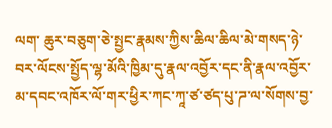ལག་ ཆུར་བཅུག་ཅེ་སྤྱང་རྣམས་ཀྱིས་ཆིལ་ཆིལ་མེ་གསད་ཉེ་བར་ལོངས་སྤྱོད་ལྷ་མོའི་ཁྱིམ་དུ་རྣལ་འབྱོར་དང་ནི་རྣལ་འབྱོར་མ་དབང་འཁོར་ལོ་གར་ཕྱིར་ཀང་ཀཱ་ཙ་ཙད་པུ་ཌ་ལ་སོགས་བྱ་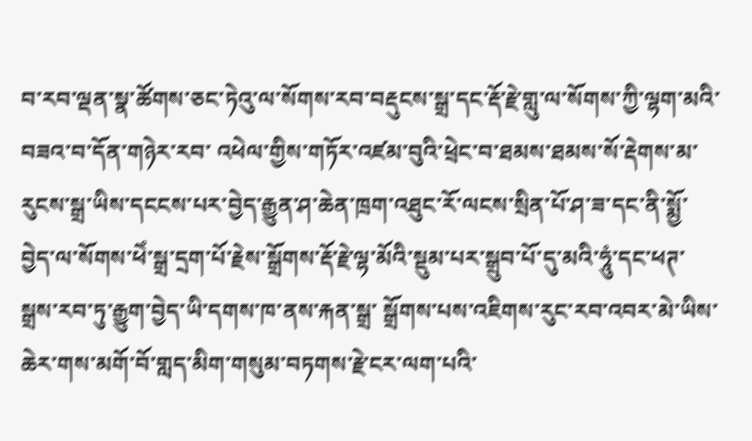བ་རབ་ལྡན་སྣ་ཚོགས་ཅང་ཏེའུ་ལ་སོགས་རབ་བརྡུངས་སྒྲ་དང་རྡོ་རྗེ་གླུ་ལ་སོགས་ཀྱི་ལྷག་མའི་བཟའ་བ་དོན་གཉེར་རབ་ འཕེལ་གྱིས་གཏོར་འཛམ་བུའི་ཕྲེང་བ་ཐམས་ཐམས་སོ་རྡེགས་མ་རུངས་སྒྲ་ཡིས་དངངས་པར་བྱེད་རྒྱུན་ཤ་ཆེན་ཁྲག་འཐུང་རོ་ལངས་སྲིན་པོ་ཤ་ཟ་དང་ནི་སྨྱོ་བྱེད་ལ་སོགས་ཕེཾ་སྒྲ་དྲག་པོ་རྗེས་སྒྲོགས་རྡོ་རྗེ་ལྷ་མོའི་སྡུམ་པར་སྒྲུབ་པོ་དུ་མའི་ཧཱུཾ་དང་ཕཊ་སྒྲས་རབ་ཏུ་རྒྱུག་བྱེད་ཡི་དགས་ཁ་ནས་རྐན་སྒྲ་ སྒྲོགས་པས་འཇིགས་རུང་རབ་འབར་མེ་ཡིས་ཆེར་གས་མགོ་བོ་གླད་མིག་གསུམ་བཏགས་རྗེ་ངར་ལག་པའི་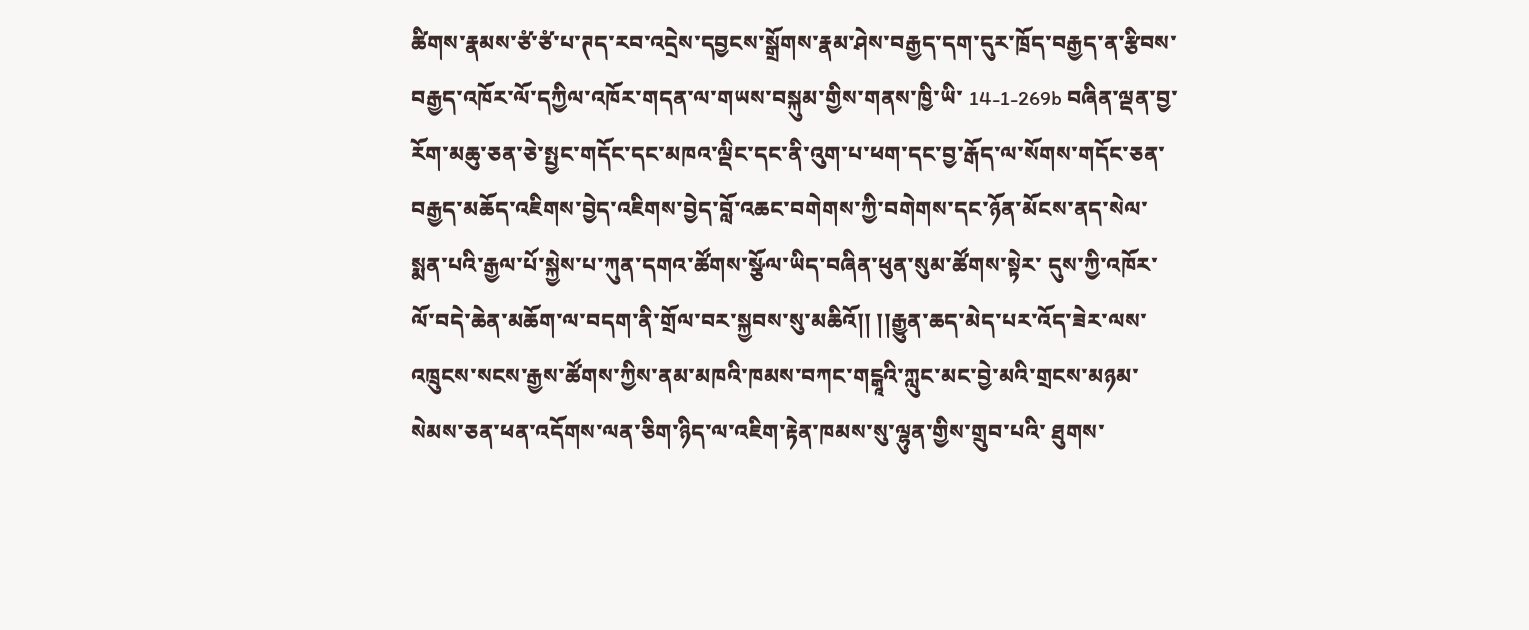ཚིགས་རྣམས་ཙཾ་ཙཾ་པ་ཊད་རབ་འདྲེས་དབྱངས་སྒྲོགས་རྣམ་ཤེས་བརྒྱད་དག་དུར་ཁྲོད་བརྒྱད་ན་རྩིབས་བརྒྱད་འཁོར་ལོ་དཀྱིལ་འཁོར་གདན་ལ་གཡས་བསྐུམ་གྱིས་གནས་ཁྱི་ཡི་ 14-1-269b བཞིན་ལྡན་བྱ་རོག་མཆུ་ཅན་ཅེ་སྤྱང་གདོང་དང་མཁའ་ལྡིང་དང་ནི་འུག་པ་ཕག་དང་བྱ་རྒོད་ལ་སོགས་གདོང་ཅན་བརྒྱད་མཆོད་འཇིགས་བྱེད་འཇིགས་བྱེད་བློ་འཆང་བགེགས་ཀྱི་བགེགས་དང་ཉོན་མོངས་ནད་སེལ་སྨན་པའི་རྒྱལ་པོ་སྐྱེས་པ་ཀུན་དགའ་ཚོགས་སྩོལ་ཡིད་བཞིན་ཕུན་སུམ་ཚོགས་སྟེར་ དུས་ཀྱི་འཁོར་ལོ་བདེ་ཆེན་མཆོག་ལ་བདག་ནི་གྲོལ་བར་སྐྱབས་སུ་མཆིའོ།། །།རྒྱུན་ཆད་མེད་པར་འོད་ཟེར་ལས་འཁྲུངས་སངས་རྒྱས་ཚོགས་ཀྱིས་ནམ་མཁའི་ཁམས་བཀང་གངྒཱའི་ཀླུང་མང་བྱེ་མའི་གྲངས་མཉམ་སེམས་ཅན་ཕན་འདོགས་ལན་ཅིག་ཉིད་ལ་འཇིག་རྟེན་ཁམས་སུ་ལྷུན་གྱིས་གྲུབ་པའི་ ཐུགས་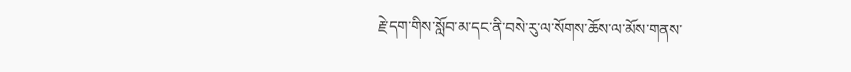རྗེ་དག་གིས་སློབ་མ་དང་ནི་བསེ་རུ་ལ་སོགས་ཆོས་ལ་མོས་གནས་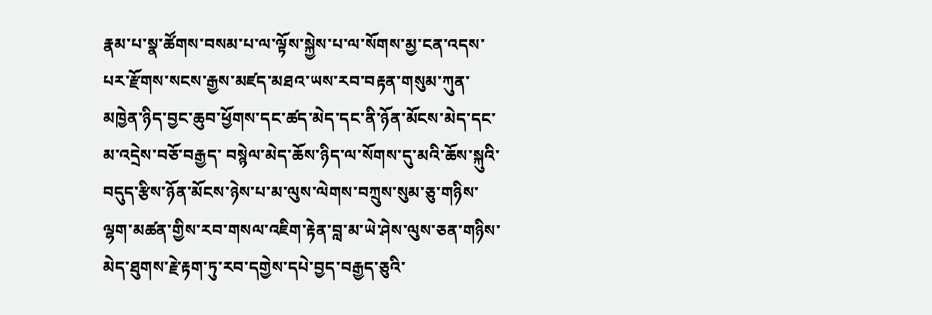རྣམ་པ་སྣ་ཚོགས་བསམ་པ་ལ་ལྟོས་སྐྱེས་པ་ལ་སོགས་མྱ་ངན་འདས་པར་རྫོགས་སངས་རྒྱས་མཛད་མཐའ་ཡས་རབ་བརྟན་གསུམ་ཀུན་མཁྱེན་ཉིད་བྱང་ཆུབ་ཕྱོགས་དང་ཚད་མེད་དང་ནི་ཉོན་མོངས་མེད་དང་མ་འདྲེས་བཅོ་བརྒྱད་ བསྙེལ་མེད་ཆོས་ཉིད་ལ་སོགས་དུ་མའི་ཆོས་སྐུའི་བདུད་རྩིས་ཉོན་མོངས་ཉེས་པ་མ་ལུས་ལེགས་བཀྲུས་སུམ་ཅུ་གཉིས་ལྷག་མཚན་གྱིས་རབ་གསལ་འཇིག་རྟེན་བླ་མ་ཡེ་ཤེས་ལུས་ཅན་གཉིས་མེད་ཐུགས་རྗེ་རྟག་ཏུ་རབ་དགྱེས་དཔེ་བྱད་བརྒྱད་ཅུའི་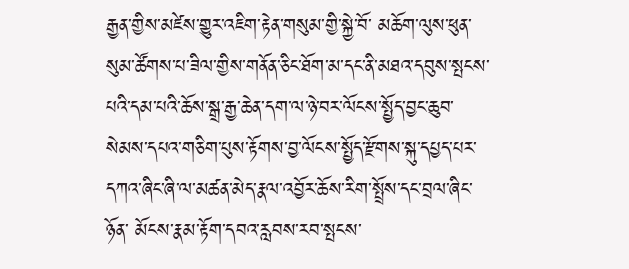རྒྱན་གྱིས་མཛེས་གྱུར་འཇིག་རྟེན་གསུམ་གྱི་སྐྱེ་བོ་ མཆོག་ལུས་ཕུན་སུམ་ཚོགས་པ་ཟིལ་གྱིས་གནོན་ཅིང་ཐོག་མ་དང་ནི་མཐའ་དབུས་སྤངས་པའི་དམ་པའི་ཆོས་སྒྲ་རྒྱ་ཆེན་དག་ལ་ཉེ་བར་ལོངས་སྤྱོད་བྱང་ཆུབ་སེམས་དཔའ་གཅིག་པུས་རྟོགས་བྱ་ལོངས་སྤྱོད་རྫོགས་སྐུ་དཔྱད་པར་དཀའ་ཞིང་ཞི་ལ་མཚན་མེད་རྣལ་འབྱོར་ཆོས་རིག་སྤྲོས་དང་བྲལ་ཞིང་ཉོན་ མོངས་རྣམ་རྟོག་དབའ་རླབས་རབ་སྤངས་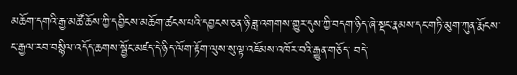མཆོག་དགའི་རྒྱ་མཚོ་ཆོས་ཀྱི་དབྱིངས་མཆོག་ཚངས་པའི་དབྱངས་ཅན་ཉི་ཟླ་འགགས་གྱུར་དུས་ཀྱི་བདག་ཉིད་ཞེ་སྡང་རྣམས་དང་གཏི་མུག་ཀུན་རྨོངས་ང་རྒྱལ་རབ་བསྙིལ་འདོད་ཆགས་སྦྱོང་མཛད་དེ་ཉིད་ལོག་རྟོག་ལུས་སུ་ལྟ་འཇོམས་འཁོར་བའི་རྒྱུན་གཅོད་ བདེ་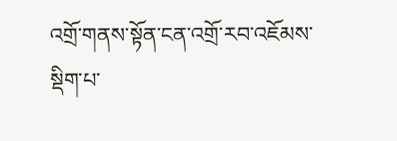འགྲོ་གནས་སྟོན་ངན་འགྲོ་རབ་འཇོམས་སྡིག་པ་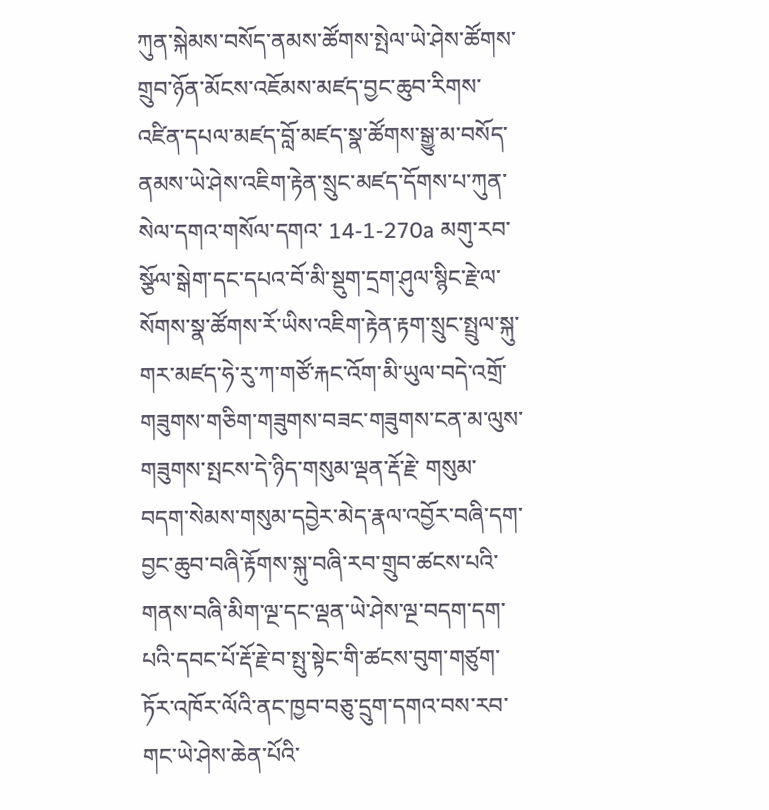ཀུན་སྐེམས་བསོད་ནམས་ཚོགས་སྤེལ་ཡེ་ཤེས་ཚོགས་གྲུབ་ཉོན་མོངས་འཇོམས་མཛད་བྱང་ཆུབ་རིགས་འཛིན་དཔལ་མཛད་བློ་མཛད་སྣ་ཚོགས་སྒྱུ་མ་བསོད་ནམས་ཡེ་ཤེས་འཇིག་རྟེན་སྲུང་མཛད་དོགས་པ་ཀུན་སེལ་དགའ་གསོལ་དགའ་ 14-1-270a མགུ་རབ་སྩོལ་སྒེག་དང་དཔའ་བོ་མི་སྡུག་དྲག་ཤུལ་སྙིང་རྗེ་ལ་སོགས་སྣ་ཚོགས་རོ་ཡིས་འཇིག་རྟེན་རྟག་སྲུང་སྤྲུལ་སྐུ་གར་མཛད་ཧེ་རུ་ཀ་གཙོ་རྐང་འོག་མི་ཡུལ་བདེ་འགྲོ་གཟུགས་གཅིག་གཟུགས་བཟང་གཟུགས་ངན་མ་ལུས་གཟུགས་སྤངས་དེ་ཉིད་གསུམ་ལྡན་རྡོ་རྗེ་ གསུམ་བདག་སེམས་གསུམ་དབྱེར་མེད་རྣལ་འབྱོར་བཞི་དག་བྱང་ཆུབ་བཞི་རྟོགས་སྐུ་བཞི་རབ་གྲུབ་ཚངས་པའི་གནས་བཞི་མིག་ལྔ་དང་ལྡན་ཡེ་ཤེས་ལྔ་བདག་དག་པའི་དབང་པོ་རྡོ་རྗེ་བ་སྤུ་སྟེང་གི་ཚངས་བུག་གཙུག་ཏོར་འཁོར་ལོའི་ནང་ཁྱབ་བཅུ་དྲུག་དགའ་བས་རབ་གང་ཡེ་ཤེས་ཆེན་པོའི་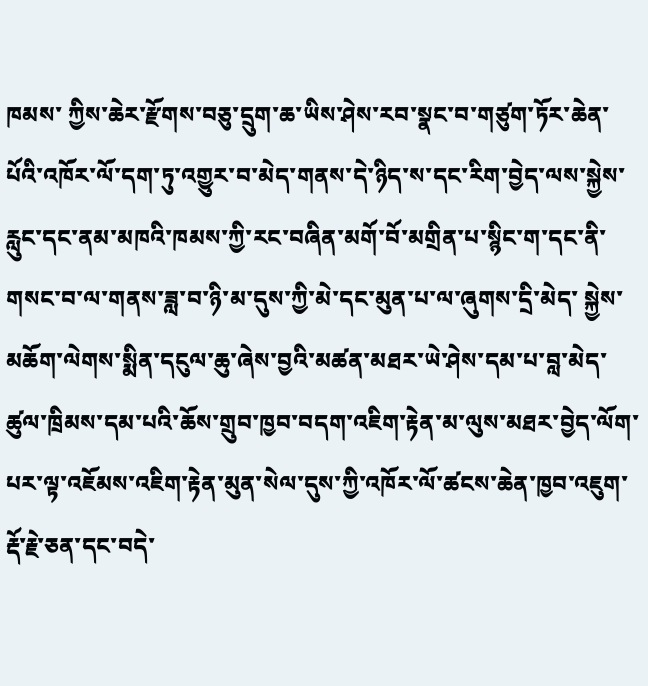ཁམས་ ཀྱིས་ཆེར་རྫོགས་བཅུ་དྲུག་ཆ་ཡིས་ཤེས་རབ་སྣང་བ་གཙུག་ཏོར་ཆེན་པོའི་འཁོར་ལོ་དག་ཏུ་འགྱུར་བ་མེད་གནས་དེ་ཉིད་ས་དང་རིག་བྱེད་ལས་སྐྱེས་རླུང་དང་ནམ་མཁའི་ཁམས་ཀྱི་རང་བཞིན་མགོ་བོ་མགྲིན་པ་སྙིང་ག་དང་ནི་གསང་བ་ལ་གནས་ཟླ་བ་ཉི་མ་དུས་ཀྱི་མེ་དང་མུན་པ་ལ་ཞུགས་དྲི་མེད་ སྐྱེས་མཆོག་ལེགས་སྨིན་དངུལ་ཆུ་ཞེས་བྱའི་མཚན་མཐར་ཡེ་ཤེས་དམ་པ་བླ་མེད་ཚུལ་ཁྲིམས་དམ་པའི་ཆོས་གྲུབ་ཁྱབ་བདག་འཇིག་རྟེན་མ་ལུས་མཐར་བྱེད་ལོག་པར་ལྟ་འཇོམས་འཇིག་རྟེན་མུན་སེལ་དུས་ཀྱི་འཁོར་ལོ་ཚངས་ཆེན་ཁྱབ་འཇུག་རྡོ་རྗེ་ཅན་དང་བདེ་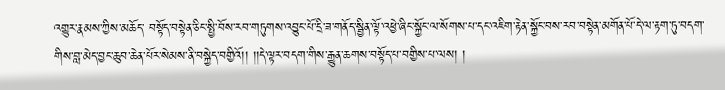འགྱུར་རྣམས་ཀྱིས་མཆོད་ བསྟོད་བསྟེན་ཅིང་སྤྱི་བོས་རབ་གཏུགས་འབྱུང་པོ་དྲི་ཟ་གནོད་སྦྱིན་ལྟོ་འཕྱེ་ཞིང་སྐྱོང་ལ་སོགས་པ་དང་འཇིག་རྟེན་སྐྱོང་བས་རབ་བསྟེན་མགོན་པོ་དེ་ལ་རྟག་ཏུ་བདག་གིས་བླ་མེད་བྱང་ཆུབ་ཆེན་པོར་སེམས་ནི་བསྐྱེད་བགྱིའོ།། །།དེ་ལྟར་བདག་གིས་རྒྱུན་ཆགས་བསྟོད་པ་བགྱིས་པ་ལས། །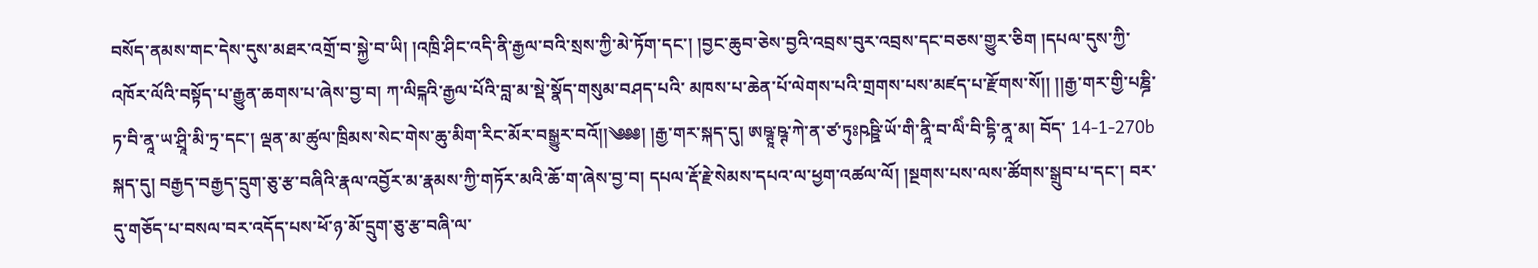བསོད་ནམས་གང་དེས་དུས་མཐར་འགྲོ་བ་སྐྱེ་བ་ཡི། །འཁྲི་ཤིང་འདི་ནི་རྒྱལ་བའི་སྲས་ཀྱི་མེ་ཏོག་དང་། །བྱང་ཆུབ་ཅེས་བྱའི་འབྲས་བུར་འབྲས་དང་བཅས་གྱུར་ཅིག །དཔལ་དུས་ཀྱི་འཁོར་ལོའི་བསྟོད་པ་རྒྱུན་ཆགས་པ་ཞེས་བྱ་བ། ཀ་ལིངྐའི་རྒྱལ་པོའི་བླ་མ་སྡེ་སྣོད་གསུམ་བཤད་པའི་ མཁས་པ་ཆེན་པོ་ལེགས་པའི་གྲགས་པས་མཛད་པ་རྫོགས་སོ།། །།རྒྱ་གར་གྱི་པཎྜི་ཏ་བི་ནཱ་ཡ་ཤྲཱི་མི་ཏྲ་དང་། ལྡན་མ་ཚུལ་ཁྲིམས་སེང་གེས་ཆུ་མིག་རིང་མོར་བསྒྱུར་བའོ།།༄༅༅། །རྒྱ་གར་སྐད་དུ། ཨཥྚཱ་ཥྚ་ཀེ་ན་ཙ་ཏུཿཥཥྛི་ཡོ་གི་ནཱི་བ་ལིཾ་བི་དྷི་ནཱ་མ། བོད་ 14-1-270b སྐད་དུ། བརྒྱད་བརྒྱད་དྲུག་ཅུ་རྩ་བཞིའི་རྣལ་འབྱོར་མ་རྣམས་ཀྱི་གཏོར་མའི་ཆོ་ག་ཞེས་བྱ་བ། དཔལ་རྡོ་རྗེ་སེམས་དཔའ་ལ་ཕྱག་འཚལ་ལོ། །སྔགས་པས་ལས་ཚོགས་སྒྲུབ་པ་དང་། བར་དུ་གཅོད་པ་བསལ་བར་འདོད་པས་ཕོ་ཉ་མོ་དྲུག་ཅུ་རྩ་བཞི་ལ་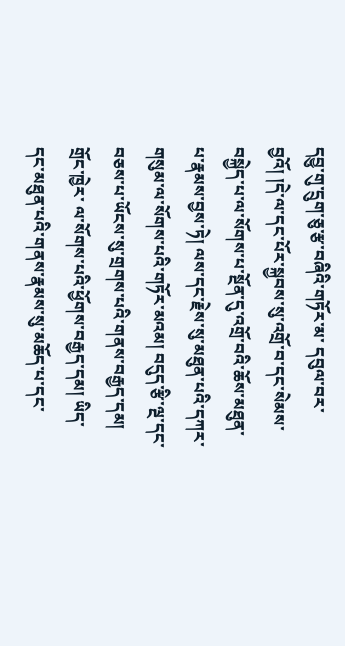དབྱུ་གུ་དྲུག་ཅུ་རྩ་བཞིའི་གཏོར་མ་ དབུལ་བར་བྱའོ། །དེ་ལ་དང་པོར་སྐྱབས་སུ་འགྲོ་བ་དང་སེམས་བསྐྱེད་པ་ལ་སོགས་པ་སྔོན་དུ་འགྲོ་བའི་ཆོས་མཐུན་པ་རྣམས་བྱས་ཏེ། ལས་དང་རྗེས་སུ་མཐུན་པའི་དཀར་གསུམ་ལ་སོགས་པའི་གཏོར་མའམ། བདུད་རྩི་ལྔ་དང་བཅས་པ་ཡོངས་སུ་གྲགས་པའི་གནས་བརྒྱད་དམ། གྲོང་ཁྱེར་ ལ་སོགས་པའི་ཕྱོགས་བརྒྱད་དམ། ཡིད་དང་མཐུན་པའི་གནས་རྣམས་སུ་མཆོད་པ་དང་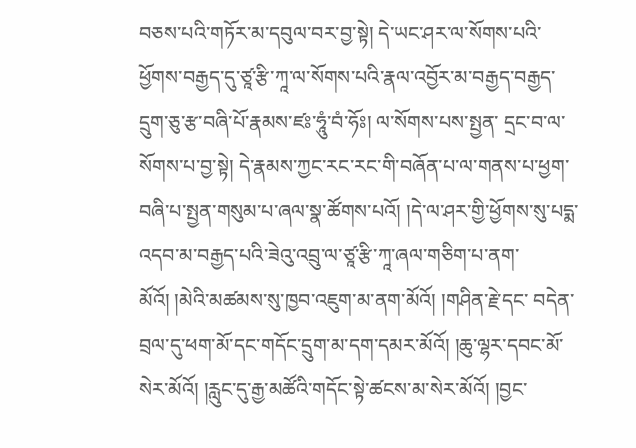བཅས་པའི་གཏོར་མ་དབུལ་བར་བྱ་སྟེ། དེ་ཡང་ཤར་ལ་སོགས་པའི་ཕྱོགས་བརྒྱད་དུ་ཙཱ་རྩི་ཀཱ་ལ་སོགས་པའི་རྣལ་འབྱོར་མ་བརྒྱད་བརྒྱད་དྲུག་ཅུ་རྩ་བཞི་པོ་རྣམས་ཛཿ་ཧཱུཾ་བཾ་ཧོཿ། ལ་སོགས་པས་སྤྱན་ དྲང་བ་ལ་སོགས་པ་བྱ་སྟེ། དེ་རྣམས་ཀྱང་རང་རང་གི་བཞོན་པ་ལ་གནས་པ་ཕྱག་བཞི་པ་སྤྱན་གསུམ་པ་ཞལ་སྣ་ཚོགས་པའོ། །དེ་ལ་ཤར་གྱི་ཕྱོགས་སུ་པདྨ་འདབ་མ་བརྒྱད་པའི་ཟེའུ་འབྲུ་ལ་ཙཱ་རྩི་ཀཱ་ཞལ་གཅིག་པ་ནག་མོའོ། །མེའི་མཚམས་སུ་ཁྱབ་འཇུག་མ་ནག་མོའོ། །གཤིན་རྗེ་དང་ བདེན་བྲལ་དུ་ཕག་མོ་དང་གདོང་དྲུག་མ་དག་དམར་མོའོ། །ཆུ་ལྷར་དབང་མོ་སེར་མོའོ། །རླུང་དུ་རྒྱ་མཚོའི་གདོང་སྟེ་ཚངས་མ་སེར་མོའོ། །བྱང་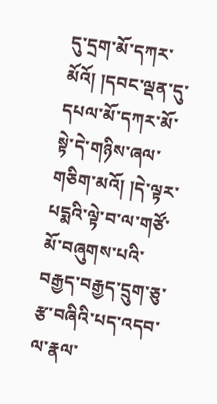དུ་དྲག་མོ་དཀར་མོའོ། །དབང་ལྡན་དུ་དཔལ་མོ་དཀར་མོ་སྟེ་དེ་གཉིས་ཞལ་གཅིག་མའོ། །དེ་ལྟར་པདྨའི་ལྟེ་བ་ལ་གཙོ་མོ་བཞུགས་པའི་ བརྒྱད་བརྒྱད་དྲུག་ཅུ་རྩ་བཞིའི་པད་འདབ་ལ་རྣལ་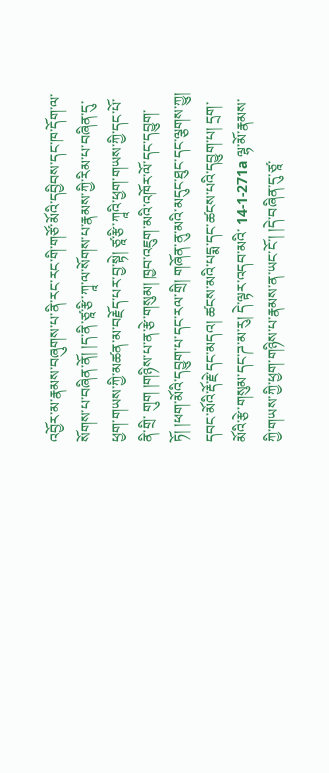འབྱོར་མ་རྣམས་བཞུགས་པ་ནི་རང་རང་གི་གཙོ་མོའི་དབྱིབས་དང་ཁ་དོག་ལ་སོགས་པ་བཞིན་ནོ། །ད་ནི་ཙཱ་རྩི་ཀཱ་ལ་སོགས་པ་རྣམས་ཀྱི་རིམ་པ་བཞིན་དུ་ཕྱག་གཡས་ཀྱི་མཚན་མ་བརྗོད་པར་བྱ་སྟེ། ཙཱ་རྩི་ཀཱའི་ཕྱག་གཡས་ཀྱི་དང་པོ་ནི་གྲི་ གུག །གཉིས་པ་ན་རྩེ་གསུམ། ཁྱབ་འཇུག་མའི་འཁོར་ལོ་དང་དབྱུག་ཏོ། །ཕག་མོའི་དབྱུག་པ་དང་རལ་གྲི། གཞོན་ནུ་མའི་མདུང་ཐུང་དང་ལྕགས་ཀྱུ། དབང་མོའི་རྡོ་རྗེ་དང་མདའ། ཚངས་མའི་པདྨ་དང་ཚངས་པའི་དབྱུག་པ། དྲག་མོའི་རྩེ་གསུམ་དང་ཌ་མ་རུ། དེ་ལྟར་འདབ་མའི་ 14-1-271a ལྷ་མོ་རྣམས་ཀྱི་གཡས་ཀྱི་ཕྱག་གཉིས་པ་རྣམས་ན་ཡང་ངོ་། །དེ་བཞིན་དུ་ཙཱ་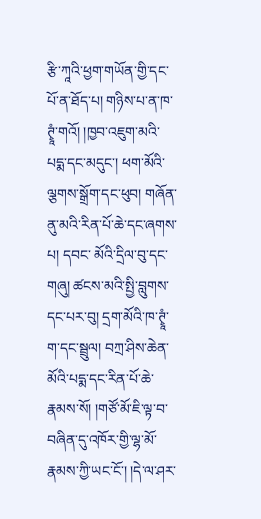རྩི་ཀཱའི་ཕྱག་གཡོན་གྱི་དང་པོ་ན་ཐོད་པ། གཉིས་པ་ན་ཁ་ཊྭཱཾ་གའོ། །ཁྱབ་འཇུག་མའི་པདྨ་དང་མདུང་། ཕག་མོའི་ལྕགས་སྒྲོག་དང་ཕུབ། གཞོན་ནུ་མའི་རིན་པོ་ཆེ་དང་ཞགས་པ། དབང་ མོའི་དྲིལ་བུ་དང་གཞུ། ཚངས་མའི་སྤྱི་བླུགས་དང་པར་བུ། དྲག་མོའི་ཁ་ཊྭཱཾ་ག་དང་སྦྲུལ། བཀྲ་ཤིས་ཆེན་མོའི་པདྨ་དང་རིན་པོ་ཆེ་རྣམས་སོ། །གཙོ་མོ་ཇི་ལྟ་བ་བཞིན་དུ་འཁོར་གྱི་ལྷ་མོ་རྣམས་ཀྱི་ཡང་ངོ་། །དེ་ལ་ཤར་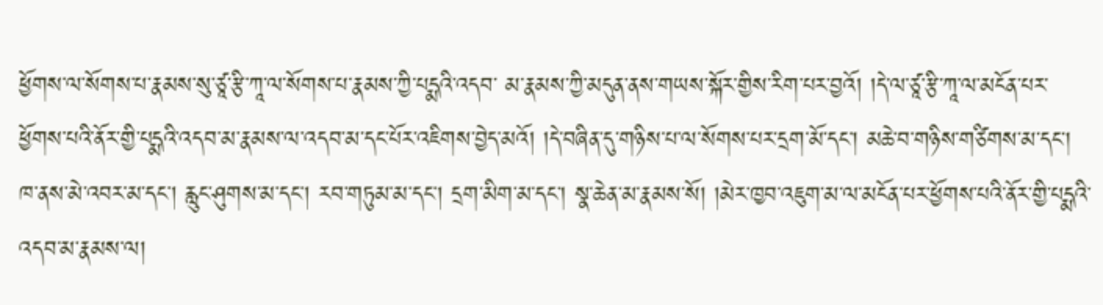ཕྱོགས་ལ་སོགས་པ་རྣམས་སུ་ཙཱ་རྩི་ཀཱ་ལ་སོགས་པ་རྣམས་ཀྱི་པདྨའི་འདབ་ མ་རྣམས་ཀྱི་མདུན་ནས་གཡས་སྐོར་གྱིས་རིག་པར་བྱའོ། །དེ་ལ་ཙཱ་རྩི་ཀཱ་ལ་མངོན་པར་ཕྱོགས་པའི་ནོར་གྱི་པདྨའི་འདབ་མ་རྣམས་ལ་འདབ་མ་དང་པོར་འཇིགས་བྱེད་མའོ། །དེ་བཞིན་དུ་གཉིས་པ་ལ་སོགས་པར་དྲག་མོ་དང་། མཆེ་བ་གཉིས་གཙིགས་མ་དང་། ཁ་ནས་མེ་འབར་མ་དང་། རླུང་ཤུགས་མ་དང་། རབ་གཏུམ་མ་དང་། དྲག་མིག་མ་དང་། སྣ་ཆེན་མ་རྣམས་སོ། །མེར་ཁྱབ་འཇུག་མ་ལ་མངོན་པར་ཕྱོགས་པའི་ནོར་གྱི་པདྨའི་འདབ་མ་རྣམས་ལ།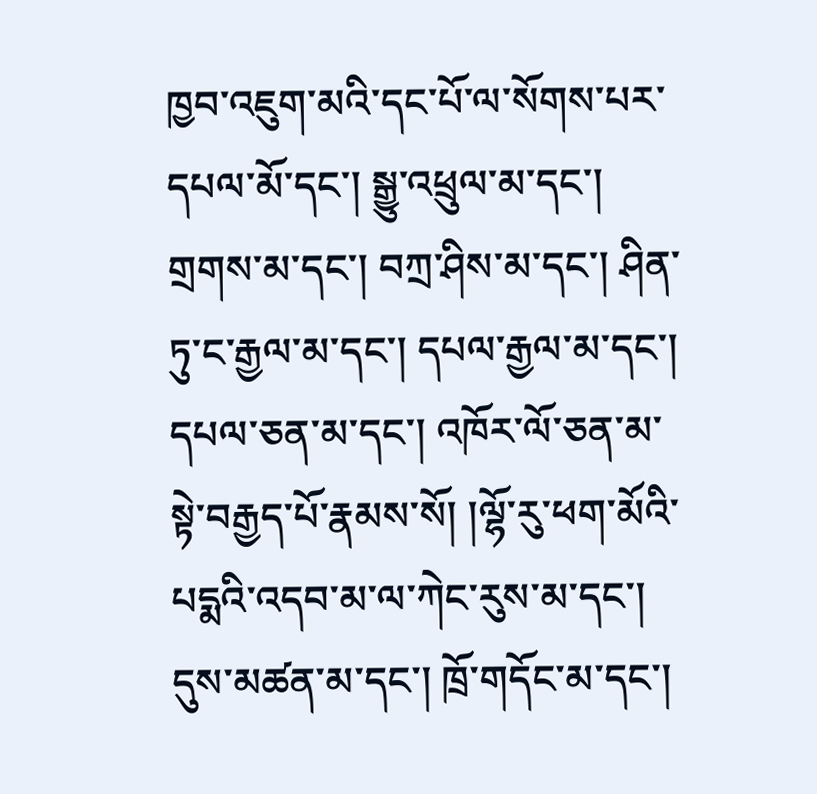ཁྱབ་འཇུག་མའི་དང་པོ་ལ་སོགས་པར་དཔལ་མོ་དང་། སྒྱུ་འཕྲུལ་མ་དང་། གྲགས་མ་དང་། བཀྲ་ཤིས་མ་དང་། ཤིན་ ཏུ་ང་རྒྱལ་མ་དང་། དཔལ་རྒྱལ་མ་དང་། དཔལ་ཅན་མ་དང་། འཁོར་ལོ་ཅན་མ་སྟེ་བརྒྱད་པོ་རྣམས་སོ། །ལྷོ་རུ་ཕག་མོའི་པདྨའི་འདབ་མ་ལ་ཀེང་རུས་མ་དང་། དུས་མཚན་མ་དང་། ཁྲོ་གདོང་མ་དང་།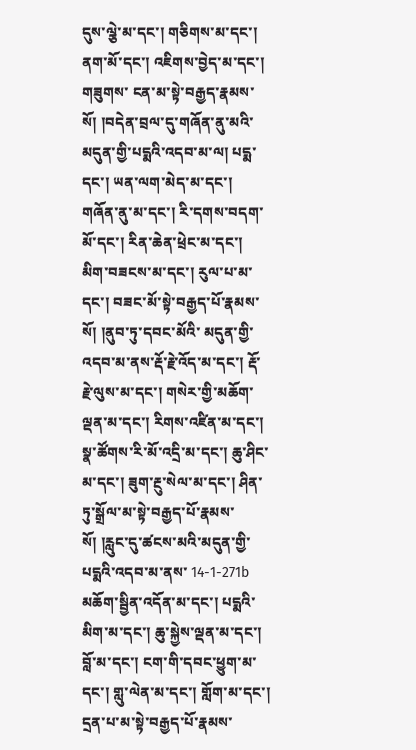དུས་ལྕེ་མ་དང་། གཅིགས་མ་དང་། ནག་མོ་དང་། འཇིགས་བྱེད་མ་དང་། གཟུགས་ ངན་མ་སྟེ་བརྒྱད་རྣམས་སོ། །བདེན་བྲལ་དུ་གཞོན་ནུ་མའི་མདུན་གྱི་པདྨའི་འདབ་མ་ལ། པདྨ་དང་། ཡན་ལག་མེད་མ་དང་། གཞོན་ནུ་མ་དང་། རི་དགས་བདག་མོ་དང་། རིན་ཆེན་ཕྲེང་མ་དང་། མིག་བཟངས་མ་དང་། རུལ་པ་མ་དང་། བཟང་མོ་སྟེ་བརྒྱད་པོ་རྣམས་སོ། །ནུབ་ཏུ་དབང་མོའི་ མདུན་གྱི་འདབ་མ་ནས་རྡོ་རྗེ་འོད་མ་དང་། རྡོ་རྗེ་ལུས་མ་དང་། གསེར་གྱི་མཆོག་ལྡན་མ་དང་། རིགས་འཛིན་མ་དང་། སྣ་ཚོགས་རི་མོ་འདྲི་མ་དང་། ཆུ་ཤིང་མ་དང་། ཟུག་རྔུ་སེལ་མ་དང་། ཤིན་ཏུ་སྒྲོལ་མ་སྟེ་བརྒྱད་པོ་རྣམས་སོ། །རླུང་དུ་ཚངས་མའི་མདུན་གྱི་པདྨའི་འདབ་མ་ནས་ 14-1-271b མཆོག་སྦྱིན་འདོན་མ་དང་། པདྨའི་མིག་མ་དང་། ཆུ་སྐྱེས་ལྡན་མ་དང་། བློ་མ་དང་། ངག་གི་དབང་ཕྱུག་མ་དང་། གླུ་ལེན་མ་དང་། གློག་མ་དང་། དྲན་པ་མ་སྟེ་བརྒྱད་པོ་རྣམས་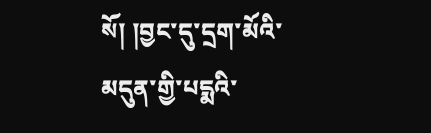སོ། །བྱང་དུ་དྲག་མོའི་མདུན་གྱི་པདྨའི་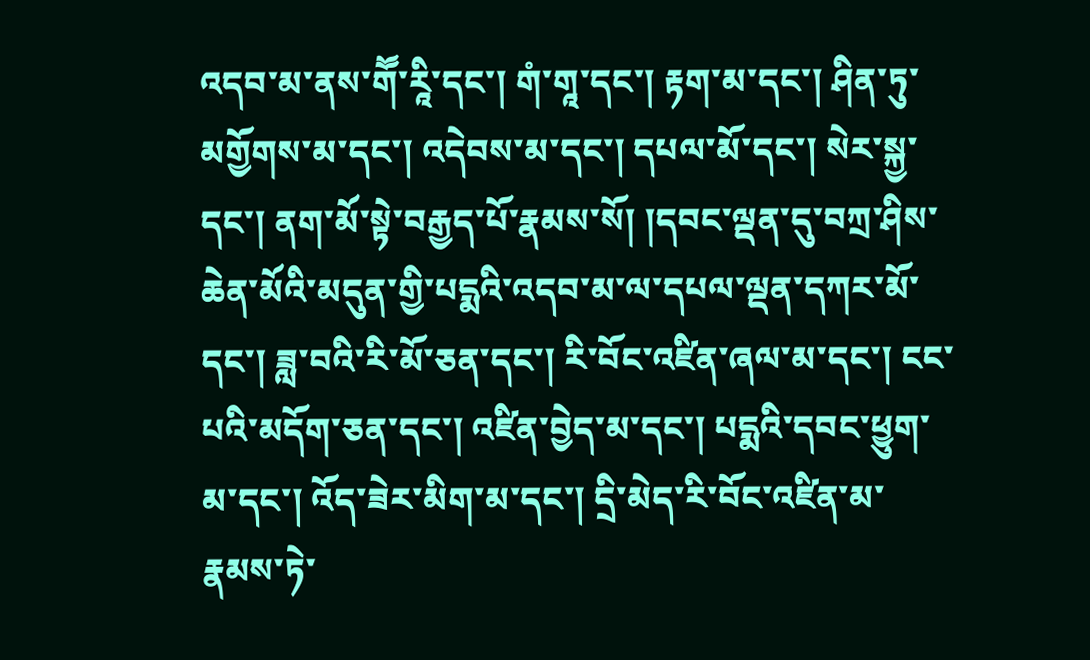འདབ་མ་ནས་གཽ་རཱི་དང་། གཾ་གཱ་དང་། རྟག་མ་དང་། ཤིན་ཏུ་མགྱོགས་མ་དང་། འདེབས་མ་དང་། དཔལ་མོ་དང་། སེར་སྐྱ་དང་། ནག་མོ་སྟེ་བརྒྱད་པོ་རྣམས་སོ། །དབང་ལྡན་དུ་བཀྲ་ཤིས་ཆེན་མོའི་མདུན་གྱི་པདྨའི་འདབ་མ་ལ་དཔལ་ལྡན་དཀར་མོ་དང་། ཟླ་བའི་རི་མོ་ཅན་དང་། རི་བོང་འཛིན་ཞལ་མ་དང་། ངང་པའི་མདོག་ཅན་དང་། འཛིན་བྱེད་མ་དང་། པདྨའི་དབང་ཕྱུག་ མ་དང་། འོད་ཟེར་མིག་མ་དང་། དྲི་མེད་རི་བོང་འཛིན་མ་རྣམས་ཏེ་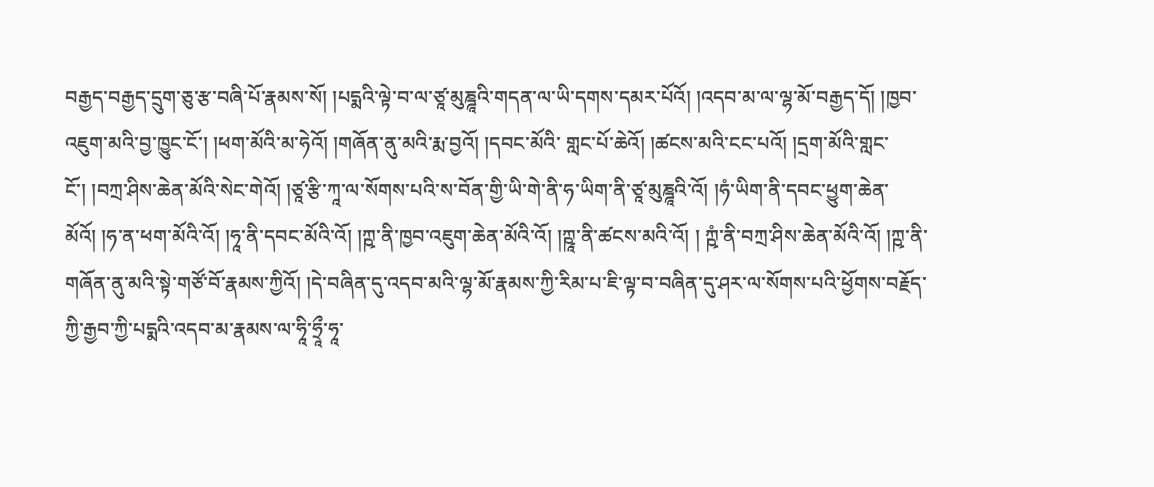བརྒྱད་བརྒྱད་དྲུག་ཅུ་རྩ་བཞི་པོ་རྣམས་སོ། །པདྨའི་ལྟེ་བ་ལ་ཙཱ་མུཎྜཱའི་གདན་ལ་ཡི་དགས་དམར་པོའོ། །འདབ་མ་ལ་ལྷ་མོ་བརྒྱད་དོ། །ཁྱབ་འཇུག་མའི་བྱ་ཁྱུང་ངོ་། །ཕག་མོའི་མ་ཧེའོ། །གཞོན་ནུ་མའི་རྨ་བྱའོ། །དབང་མོའི་ གླང་པོ་ཆེའོ། །ཚངས་མའི་ངང་པའོ། །དྲག་མོའི་གླང་ངོ་། །བཀྲ་ཤིས་ཆེན་མོའི་སེང་གེའོ། །ཙཱ་རྩི་ཀཱ་ལ་སོགས་པའི་ས་བོན་གྱི་ཡི་གེ་ནི་ཧ་ཡིག་ནི་ཙཱ་མུཎྜཱའི་འོ། །ཧཾ་ཡིག་ནི་དབང་ཕྱུག་ཆེན་མོའོ། །ཧ་ན་ཕག་མོའི་འོ། །ཧཱ་ནི་དབང་མོའི་འོ། །ཀྵ་ནི་ཁྱབ་འཇུག་ཆེན་མོའི་འོ། །ཀྵཱ་ནི་ཚངས་མའི་འོ། ། ཀྵཾ་ནི་བཀྲ་ཤིས་ཆེན་མོའི་འོ། །ཀྵ་ནི་གཞོན་ནུ་མའི་སྟེ་གཙོ་བོ་རྣམས་ཀྱིའོ། །དེ་བཞིན་དུ་འདབ་མའི་ལྷ་མོ་རྣམས་ཀྱི་རིམ་པ་ཇི་ལྟ་བ་བཞིན་དུ་ཤར་ལ་སོགས་པའི་ཕྱོགས་བརྗོད་ཀྱི་རྒྱབ་ཀྱི་པདྨའི་འདབ་མ་རྣམས་ལ་ཧཱི་ཧྲཱྀ་ཧཱ་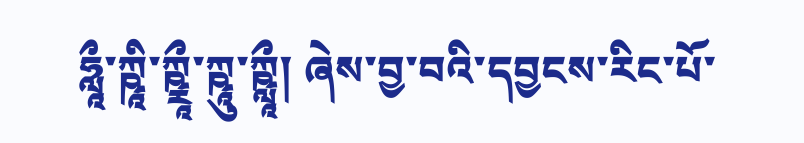ཧླཱྀ་ཀྵཱི་ཀྵྼཱྀ་ཀྵཱུ་ཀྵླཱྀ། ཞེས་བྱ་བའི་དབྱངས་རིང་པོ་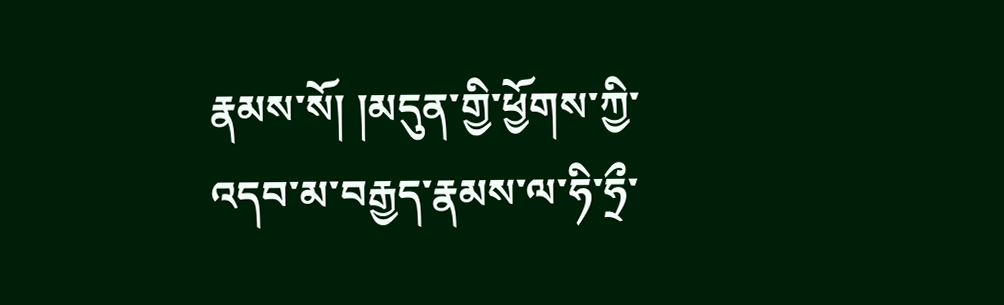རྣམས་སོ། །མདུན་གྱི་ཕྱོགས་ཀྱི་ འདབ་མ་བརྒྱད་རྣམས་ལ་ཧི་ཧྲྀ་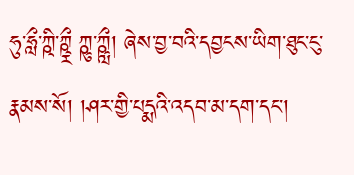ཧུ་ཧླྀ་ཀྵི་ཀྵྼྀ ཀྵུ་ཀྵླྀ། ཞེས་བྱ་བའི་དབྱངས་ཡིག་ཐུང་ངུ་རྣམས་སོ། །ཤར་གྱི་པདྨའི་འདབ་མ་དག་དང་།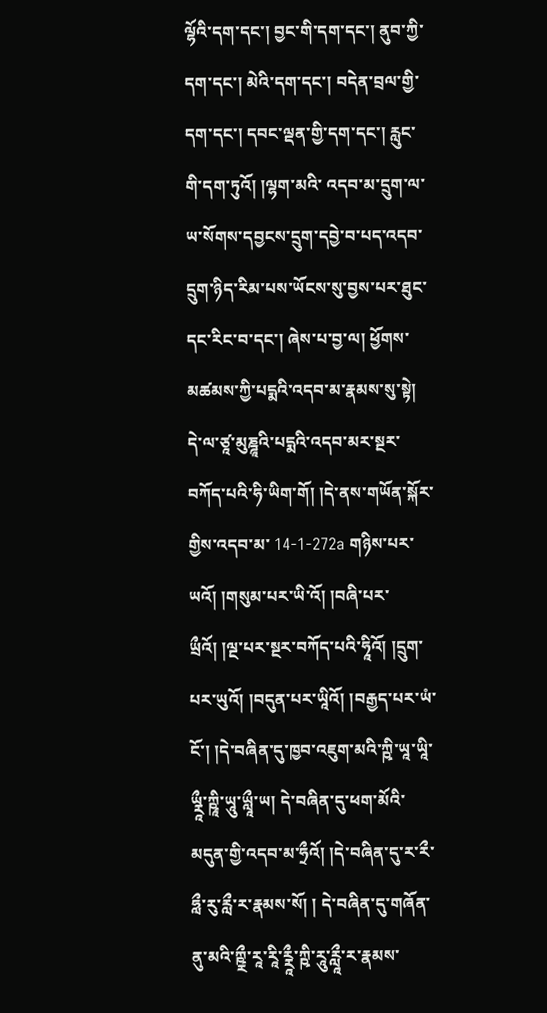ལྷོའི་དག་དང་། བྱང་གི་དག་དང་། ནུབ་ཀྱི་དག་དང་། མེའི་དག་དང་། བདེན་བྲལ་གྱི་དག་དང་། དབང་ལྡན་གྱི་དག་དང་། རླུང་གི་དག་ཏུའོ། །ལྷག་མའི་ འདབ་མ་དྲུག་ལ་ཡ་སོགས་དབྱངས་དྲུག་དབྱེ་བ་པད་འདབ་དྲུག་ཉིད་རིམ་པས་ཡོངས་སུ་བྱས་པར་ཐུང་དང་རིང་བ་དང་། ཞེས་པ་བྱ་ལ། ཕྱོགས་མཚམས་ཀྱི་པདྨའི་འདབ་མ་རྣམས་སུ་སྟེ། དེ་ལ་ཙཱ་མུཎྜཱའི་པདྨའི་འདབ་མར་སྔར་བཀོད་པའི་ཧི་ཡིག་གོ། །དེ་ནས་གཡོན་སྐོར་གྱིས་འདབ་མ་ 14-1-272a གཉིས་པར་ཡའོ། །གསུམ་པར་ཡི་འོ། །བཞི་པར་ཡྲྀའོ། །ལྔ་པར་སྔར་བཀོད་པའི་ཧཱིའོ། །དྲུག་པར་ཡུའོ། །བདུན་པར་ཡཱིའོ། །བརྒྱད་པར་ཡཾ་ངོ་། །དེ་བཞིན་དུ་ཁྱབ་འཇུག་མའི་ཀྵི་ཡཱ་ཡཱི་ཡྼཱྀ་ཀྵཱི་ཡཱུ་ཡླཱྀ་ཡ། དེ་བཞིན་དུ་ཕག་མོའི་མདུན་གྱི་འདབ་མ་ཧྲྀའོ། །དེ་བཞིན་དུ་ར་རྀ་ ཧླྀ་རུ་རླྀ་ར་རྣམས་སོ། ། དེ་བཞིན་དུ་གཞོན་ནུ་མའི་ཀྵྼྀ་རཱ་རཱི་ཪྼཱྀ་ཀྵི་རཱུ་ཪླཱྀ་ར་རྣམས་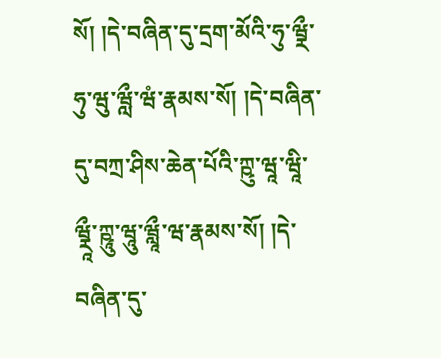སོ། །དེ་བཞིན་དུ་དྲག་མོའི་ཧུ་ཝྼྀ་ཧུ་ཝུ་ཝླྀ་ཝཾ་རྣམས་སོ། །དེ་བཞིན་དུ་བཀྲ་ཤིས་ཆེན་པོའི་ཀྵུ་ཝཱ་ཝཱི་ཝྼཱྀ་ཀྵཱུ་ཝཱུ་ཝླཱྀ་ཝ་རྣམས་སོ། །དེ་བཞིན་དུ་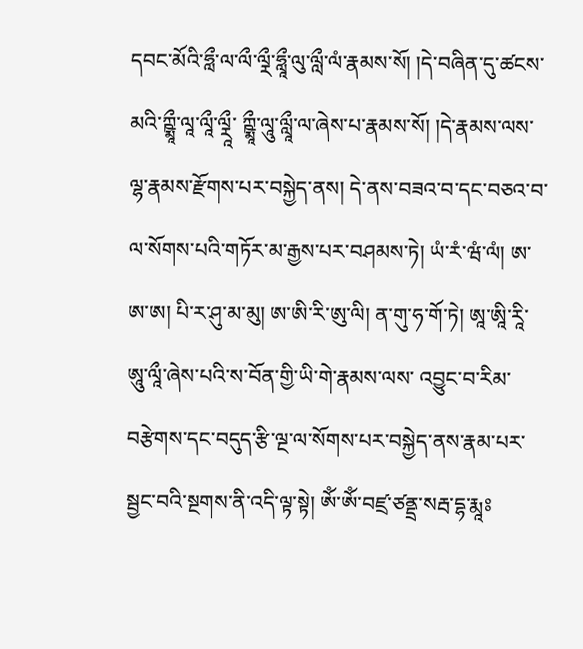དབང་མོའི་ཧླྀ་ལ་ལྀ་ལྼྀ་ཧླཱྀ་ལུ་ལླྀ་ལཾ་རྣམས་སོ། །དེ་བཞིན་དུ་ཚངས་མའི་ཀྵྨཱྀ་ལཱ་ལཱྀ་ལྼཱྀ་ ཀྵྨཱྀ་ལཱུ་ལླཱྀ་ལ་ཞེས་པ་རྣམས་སོ། །དེ་རྣམས་ལས་ལྷ་རྣམས་རྫོགས་པར་བསྐྱེད་ནས། དེ་ནས་བཟའ་བ་དང་བཅའ་བ་ལ་སོགས་པའི་གཏོར་མ་རྒྱས་པར་བཤམས་ཏེ། ཡཾ་རཾ་ཝཾ་ལཾ། ཨ་ཨ་ཨ། པི་ར་ཤུ་མ་མུ། ཨ་ཨི་རི་ཨུ་ལི། ན་གུ་ཧ་གོ་ཏེ། ཨཱ་ཨཱི་རཱི་ཨཱུ་ལཱྀ་ཞེས་པའི་ས་བོན་གྱི་ཡི་གེ་རྣམས་ལས་ འབྱུང་བ་རིམ་བརྩེགས་དང་བདུད་རྩི་ལྔ་ལ་སོགས་པར་བསྐྱེད་ནས་རྣམ་པར་སྦྱང་བའི་སྔགས་ནི་འདི་ལྟ་སྟེ། ཨོཾ་ཨོཾ་བཛྲ་ཙནྡྲ་སརྦ་དྷ་རྨཱཿ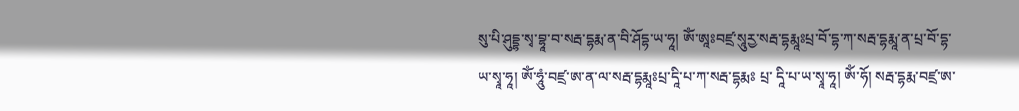སུ་པི་ཤུདྡྷ་སྭ་བྷཱ་བ་སརྦ་དྷརྨ་ན་བི་ཤོདྷ་ཡ་ཧཱ། ཨོཾ་ཨཱཿབཛྲ་སཱུརྱ་སརྦ་དྷརྨཱཿཔྲ་བོ་དྷ་ཀ་སརྦ་དྷརྨཱ་ན་པྲ་བོ་དྷ་ཡ་སྭཱ་ཧཱ། ཨོཾ་ཧཱུཾ་བཛྲ་ཨ་ན་ལ་སརྦ་དྷརྨཱཿཔྲ་དཱི་པ་ཀ་སརྦ་དྷརྨཿ པྲ་ དཱི་པ་ཡ་སྭཱ་ཧཱ། ཨོཾ་ཧོ། སརྦ་དྷརྨ་བཛྲ་ཨ་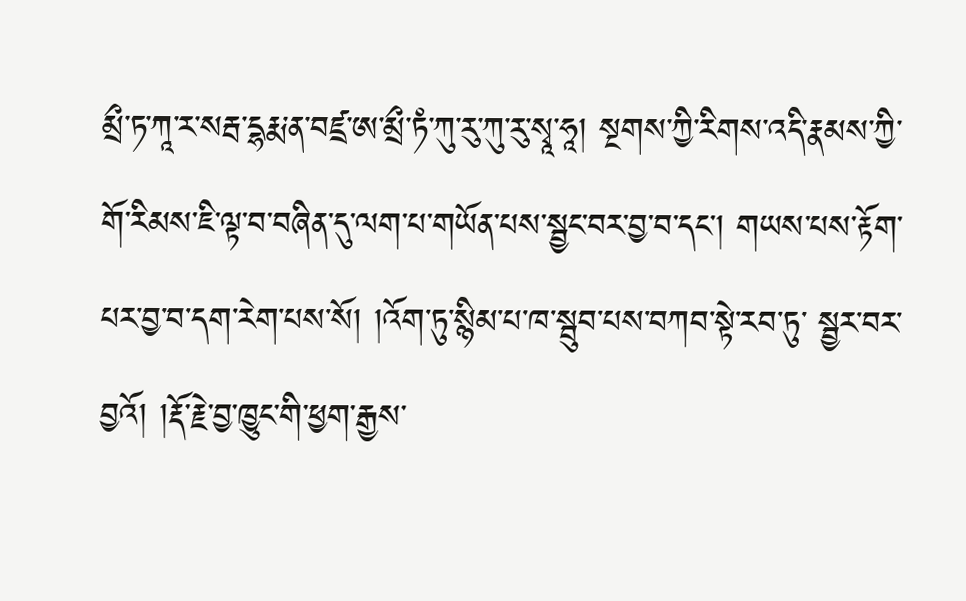མྲྀ་ཏ་ཀཱ་ར་སརྦ་དྷརྨ་ན་བཛྲ་ཨ་མྲྀ་ཏཾ་ཀུ་རུ་ཀུ་རུ་སྭཱ་ཧཱ། སྔགས་ཀྱི་རིགས་འདི་རྣམས་ཀྱི་གོ་རིམས་ཇི་ལྟ་བ་བཞིན་དུ་ལག་པ་གཡོན་པས་སྦྱང་བར་བྱ་བ་དང་། གཡས་པས་རྟོག་པར་བྱ་བ་དག་རེག་པས་སོ། །འོག་ཏུ་སྙིམ་པ་ཁ་སྦུབ་པས་བཀབ་སྟེ་རབ་ཏུ་ སྦྱར་བར་བྱའོ། །རྡོ་རྗེ་བྱ་ཁྱུང་གི་ཕྱག་རྒྱས་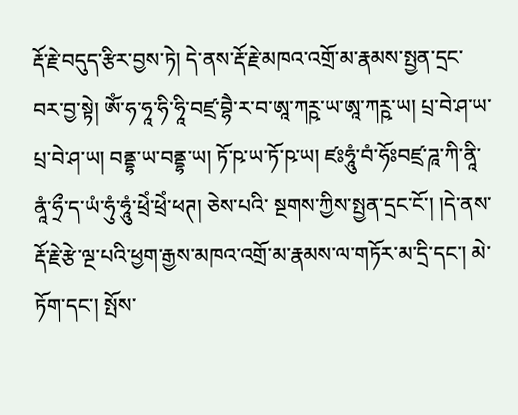རྡོ་རྗེ་བདུད་རྩིར་བྱས་ཏེ། དེ་ནས་རྡོ་རྗེ་མཁའ་འགྲོ་མ་རྣམས་སྤྱན་དྲང་བར་བྱ་སྟེ། ཨོཾ་ཧ་ཧཱ་ཧི་ཧཱི་བཛྲ་བྷཻ་ར་བ་ཨཱ་ཀཪྵ་ཡ་ཨཱ་ཀཪྵ་ཡ། པྲ་བེ་ཤ་ཡ་པྲ་བེ་ཤ་ཡ། བནྡྷ་ཡ་བནྡྷ་ཡ། ཏོ་ཥ་ཡ་ཏོ་ཥ་ཡ། ཛཿཧཱུཾ་བཾ་ཧོཿབཛྲ་ཌཱ་ཀི་ནཱི་ནཱཾ་ཧྲྀ་ད་ཡཾ་ཧུཾ་ཧཱུཾ་ཕྲེཾ་ཕྲེཾ་ཕཊ། ཅེས་པའི་ སྔགས་ཀྱིས་སྤྱན་དྲང་ངོ་། །དེ་ནས་རྡོ་རྗེ་རྩེ་ལྔ་པའི་ཕྱག་རྒྱས་མཁའ་འགྲོ་མ་རྣམས་ལ་གཏོར་མ་དྲི་དང་། མེ་ཏོག་དང་། སྤོས་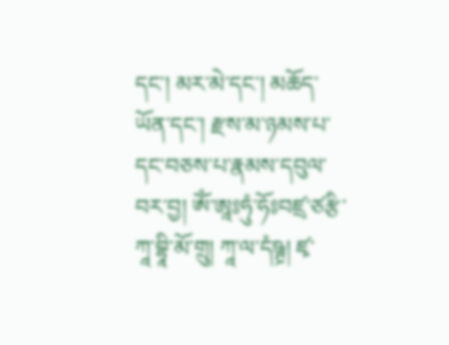དང་། མར་མེ་དང་། མཆོད་ཡོན་དང་། རྫས་མ་ཉམས་པ་དང་བཅས་པ་རྣམས་དབུལ་བར་བྱ། ཨོཾ་ཨཱཿཧུཾ་ཧོཿབཛྲ་ཙརྩི་ཀཱ་བྷཱི་མོ་གྲུ། ཀཱ་ལ་དཾཥྚྲ། ཛྭ་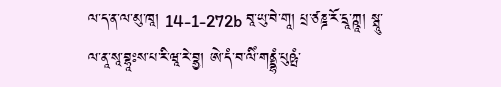ལ་ད་ན་ལ་མུ་ཁཱ། 14-1-272b བཱ་ཡུ་བེ་གཱ། པྲ་ཙཎྜ་རོ་དྲཱ་ཀྵཱ། སྠཱུ་ལ་ནཱ་སཱ་བྷཱཿས་པ་རི་ཝཱ་རེ་བྷྱ། ཨེ་དཾ་བ་ལིཾ་གནྡྷཾ་པུཥྤཾ་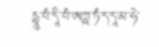དྷཱུ་པཾ་དཱི་པཾ་ཨཀྵ་ཏཾ་ད་དཱ་མ་ཧེ་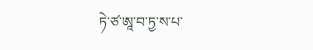ཏེ་ཙ་ཨཱ་བ་ཏྱ་ས་པ་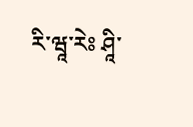རི་ཝཱ་རེཿ ཤཱི་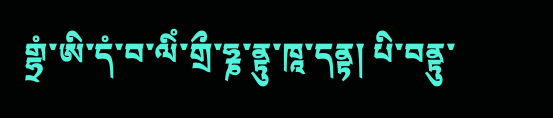གྷྲཾ་ཨི་དཾ་བ་ལིཾ་གྲྀ་ཧྞ་ནྟུ་ཁཱ་དནྟ། པི་བནྟུ་